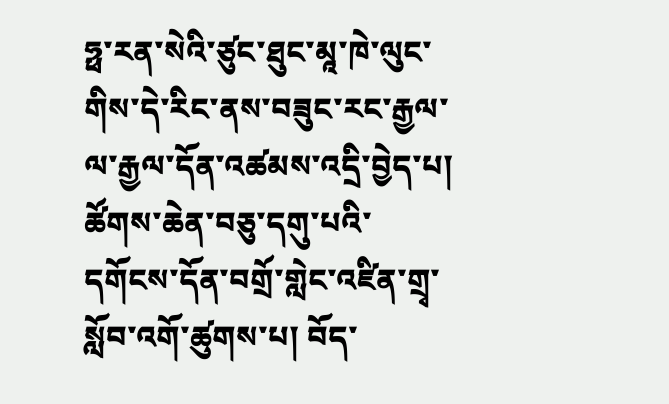ཧྥ་རན་སེའི་ཙུང་ཐུང་མཱ་ཁེ་ལུང་གིས་དེ་རིང་ནས་བཟུང་རང་རྒྱལ་ལ་རྒྱལ་དོན་འཚམས་འདྲི་བྱེད་པ། ཚོགས་ཆེན་བཅུ་དགུ་པའི་དགོངས་དོན་བགྲོ་གླེང་འཛིན་གྲྭ་སློབ་འགོ་ཚུགས་པ། བོད་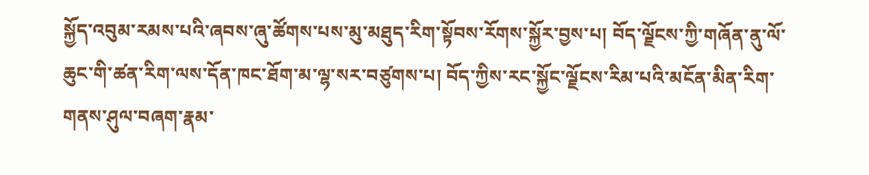སྐྱོད་འབུམ་རམས་པའི་ཞབས་ཞུ་ཚོགས་པས་མུ་མཐུད་རིག་སྟོབས་རོགས་སྐྱོར་བྱས་པ། བོད་ལྗོངས་ཀྱི་གཞོན་ནུ་ལོ་ཆུང་གི་ཚན་རིག་ལས་དོན་ཁང་ཐོག་མ་ལྷ་སར་བཙུགས་པ། བོད་ཀྱིས་རང་སྐྱོང་ལྗོངས་རིམ་པའི་མངོན་མིན་རིག་གནས་ཤུལ་བཞག་རྣམ་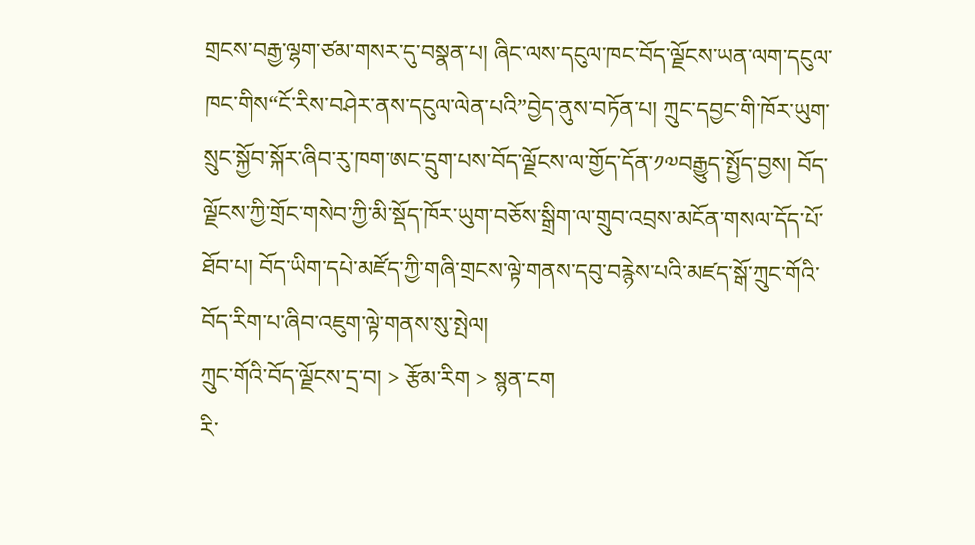གྲངས་བརྒྱ་ལྷག་ཙམ་གསར་དུ་བསྣན་པ། ཞིང་ལས་དངུལ་ཁང་བོད་ལྗོངས་ཡན་ལག་དངུལ་ཁང་གིས“ངོ་རིས་བཤེར་ནས་དངུལ་ལེན་པའི”བྱེད་ནུས་བཏོན་པ། ཀྲུང་དབྱང་གི་ཁོར་ཡུག་སྲུང་སྐྱོབ་སྐོར་ཞིབ་རུ་ཁག་ཨང་དྲུག་པས་བོད་ལྗོངས་ལ་གྱོད་དོན་༡༧བརྒྱུད་སྤྱོད་བྱས། བོད་ལྗོངས་ཀྱི་གྲོང་གསེབ་ཀྱི་མི་སྡོད་ཁོར་ཡུག་བཅོས་སྒྲིག་ལ་གྲུབ་འབྲས་མངོན་གསལ་དོད་པོ་ཐོབ་པ། བོད་ཡིག་དཔེ་མཛོད་ཀྱི་གཞི་གྲངས་ལྟེ་གནས་དབུ་བརྙེས་པའི་མཛད་སྒོ་ཀྲུང་གོའི་བོད་རིག་པ་ཞིབ་འཇུག་ལྟེ་གནས་སུ་སྤེལ།
ཀྲུང་གོའི་བོད་ལྗོངས་དྲ་བ། > རྩོམ་རིག > སྙན་ངག
རི་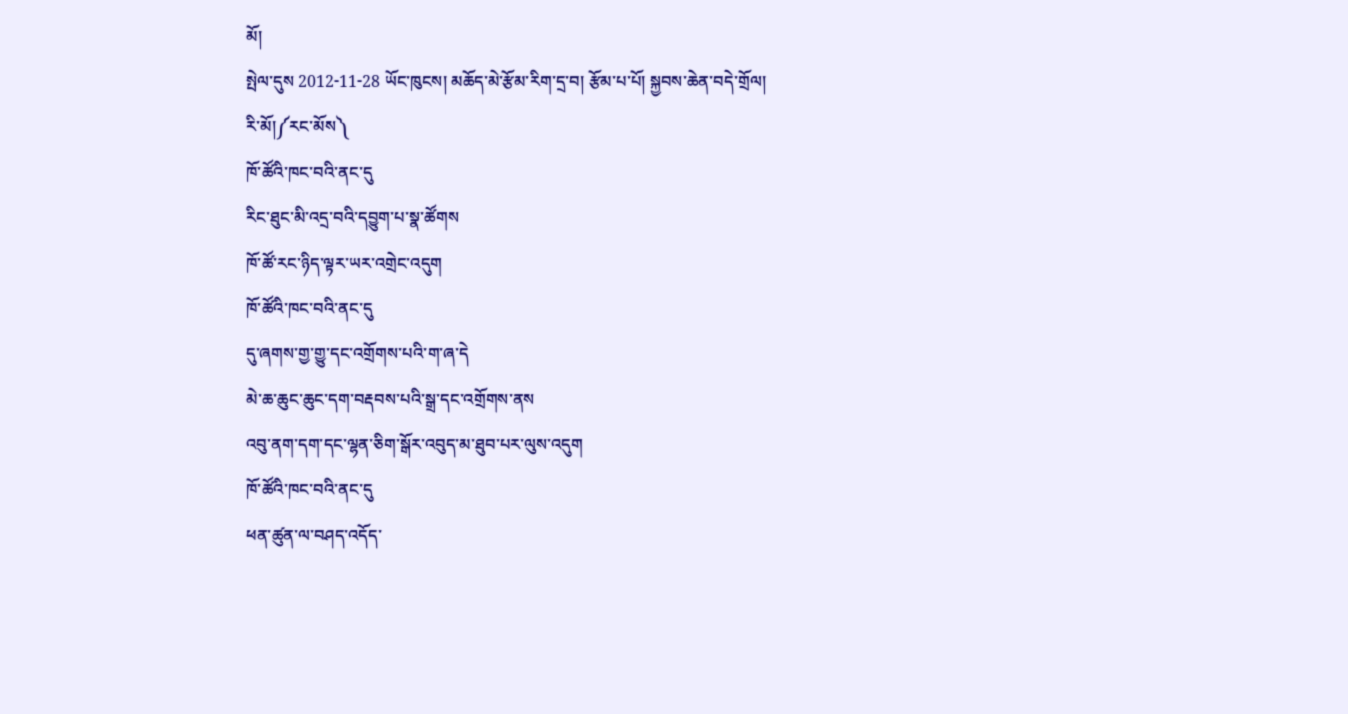མོ།
སྤེལ་དུས 2012-11-28 ཡོང་ཁུངས། མཆོད་མེ་རྩོམ་རིག་དྲ་བ། རྩོམ་པ་པོ། སྐྱབས་ཆེན་བདེ་གྲོལ།
རི་མོ།༼རང་མོས༽
ཁོ་ཚོའི་ཁང་བའི་ནང་དུ
རིང་ཐུང་མི་འདྲ་བའི་དབྱུག་པ་སྣ་ཚོགས
ཁོ་ཚོ་རང་ཉིད་ལྟར་ཡར་འགྲེང་འདུག
ཁོ་ཚོའི་ཁང་བའི་ནང་དུ
དུ་ཞགས་གྱ་གྱུ་དང་འགྲོགས་པའི་ག་ཞ་དེ
མེ་ཆ་ཆུང་ཆུང་དག་བརྡབས་པའི་སྒྲ་དང་འགྲོགས་ནས
འབུ་ནག་དག་དང་ལྷན་ཅིག་སྒོར་འབུད་མ་ཐུབ་པར་ལུས་འདུག
ཁོ་ཚོའི་ཁང་བའི་ནང་དུ
ཕན་ཚུན་ལ་བཤད་འདོད་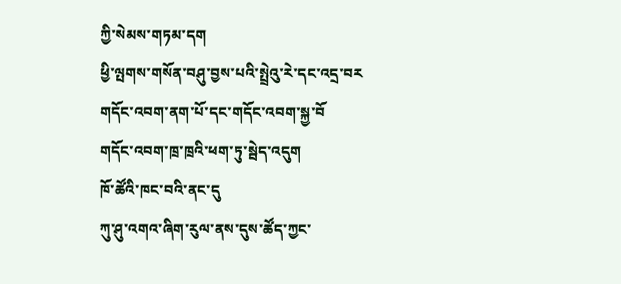ཀྱི་སེམས་གཏམ་དག
ཕྱི་ལྤགས་གསོན་བཤུ་བྱས་པའི་སྤྲེའུ་རེ་དང་འདྲ་བར
གདོང་འབག་ནག་པོ་དང་གདོང་འབག་སྐྱ་བོ
གདོང་འབག་ཁྲ་ཁྲའི་ཕག་ཏུ་སྦེད་འདུག
ཁོ་ཚོའི་ཁང་བའི་ནང་དུ
ཀུ་ཤུ་འགའ་ཞིག་རུལ་ནས་དུས་ཚོད་ཀྱང་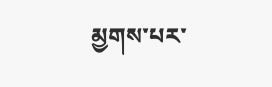མྱགས་པར་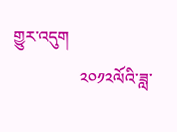གྱུར་འདུག
                ༢༠༡༢ལོའི་ཟླ་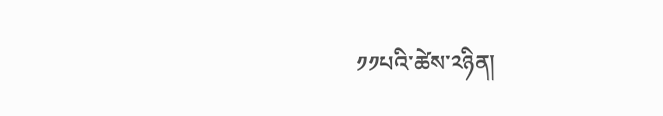༡༡པའི་ཚེས་༢ཉིན།